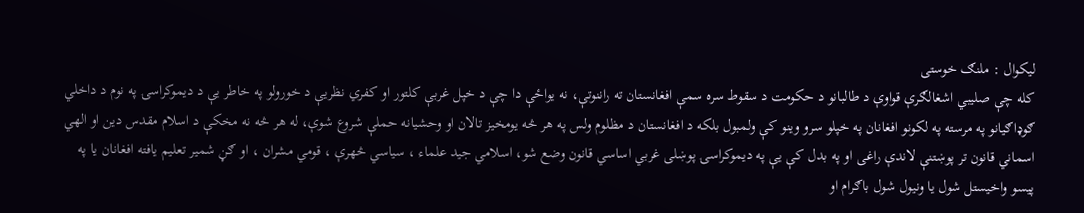لیکوال : ملنګ خوستی
کله چې صلیبي اشغالګرې قواوې د طالبانو د حکومت د سقوط سره سمې افغانستان ته راننوتې، نه یواځې دا چې د خپل غربې کلتور او کفري نظریې د خورولو په خاطر یې د دیموکراسۍ په نوم د داخلي ګوډاګیانو په مرسته په لکونو افغانان په خپلو سرو وینو کې ولمبول بلکه د افغانستان د مظلوم ولس په هر څه یومخیز تالان او وحشیانه حملې شروع شوې، له هر څه نه مخکې د اسلام مقدس دین او الهي اسماني قانون تر پوښتنې لاندې راغی او په بدل کې یې په دیموکراسۍ پوښلی غربي اساسي قانون وضع شو، اسلامي جید علماء ، سیاسي څهرې ، قومي مشران ، او ګڼ شمیر تعلیم یافته افغانان یا په پیسو واخیستل شول یا ونیول شول باګرام او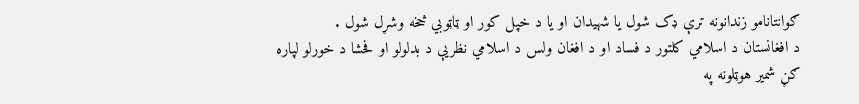ګوانتانامو زندانونه ترې ډک شول یا شهیدان او یا د خپل کور او ټاټوبي څخه وشړل شول .
د افغانستان د اسلامي کلتور د فساد او د افغان ولس د اسلامي نظریې د بدلولو او فحشا د خورلو لپاره ګڼ شمیر هوټلونه په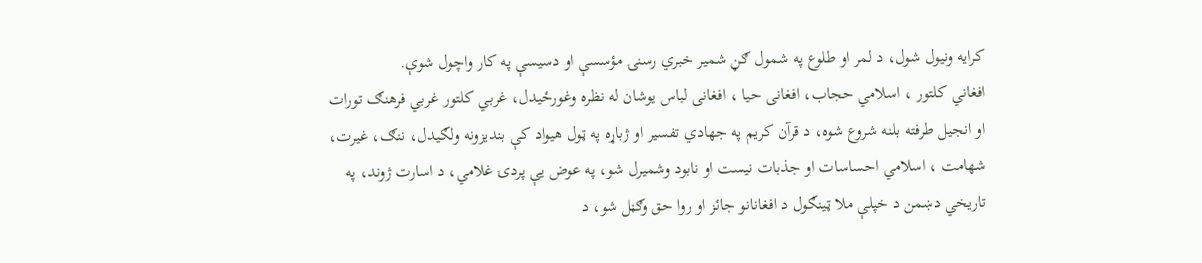کرایه ونیول شول، د لمر او طلوع په شمول ګڼ شمیر خبري رسنۍ مؤسسې او دسیسې په کار واچول شوې.
افغاني کلتور ، اسلامي حجاب، افغانی حیا ، افغانی لباس یوشان له نظره وغورځیدل، غربي کلتور غربي فرهنګ تورات او انجیل طرفته بلنه شروع شوه، د قرآن کریم په جهادي تفسیر او ژباړه په ټول هیواد کې بندیزونه ولګیدل، ننګ، غیرت، شهامت ، اسلامي احساسات او جذبات نیست او نابود وشمیرل شو، په عوض یې پردۍ غلامي، د اسارت ژوند، په تاریخي دښمن د خپلې ملا ټینګول د افغانانو جائز او روا حق وګڼل شو، د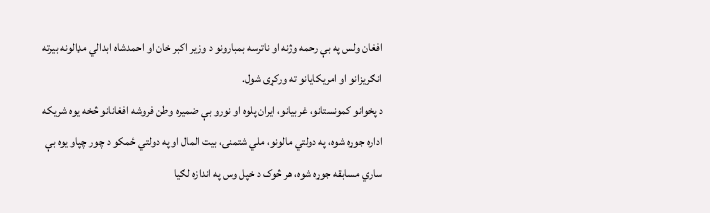افغان ولس په بې رحمه وژنه او ناترسه بمبارونو د وزیر اکبر خان او احمدشاه ابدالي مډالونه بیرته انګریزانو او امریکایانو ته ورکړی شول.
د پخوانو کمونستانو، غربیانو، ایران پلوه او نورو بې ضمیره وطن فروشه افغانانو څخه یوه شریکه اداره جوړه شوه، په دولتي مالونو، ملي شتمنۍ، بیت المال او په دولتي ځمکو د چور چپاو یوه بې ساري مسابقه جوړه شوه، هر څوک د خپل وس په اندازه لګیا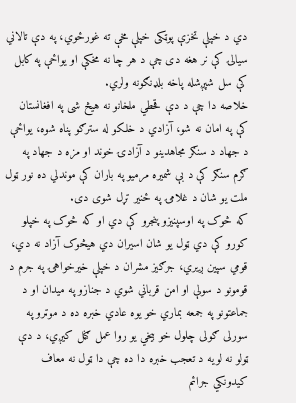دي د خپلې تخزې پوټکی خپلې مخې ته غورځوي، په دې تالاني سیالۍ کې نر هغه دی چې د هر چا نه مخکې او یواځې په کابل کې سل شپږشله پاخه بلډنګونه ولري.
خلاصه دا چې د دې قحطي ملخانو نه هیڅ شی په افغانستان کې په امان نه شو، آزادي د خلکو له سترګو پناه شوه، یواځې د جهاد د سنګر مجاهدینو د آزادۍ خوند او مزه د جهاد په ګرم سنګر کې د بې شمیره مرمیو په باران کې موندلي ده نور ټول ملت یو شان د غلامۍ په ځنیر تړل شوی دی.
که څوک په اوسپنیزو پنجرو کې دي او که څوک په خپلو کورو کې دي ټول یو شان اسیران دي هیڅوک آزاد نه دي، قومي سپین ږیري، جرګیز مشران د خپلې خیرخواهۍ په جرم د قومونو د سولې او امن قرباني شوي د جنازو په میدان او د جماعتونو په جمعه بماري خو یوه عادي خبره ده د موټرو په سورلی ګولی چلول خو بیخي یو روا عمل ګڼل کیږي، د دې ټولو نه لویه د تعجب خبره دا ده چې دا ټول نه معاف کیدونکي جرائم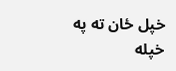خپل ځان ته په خپله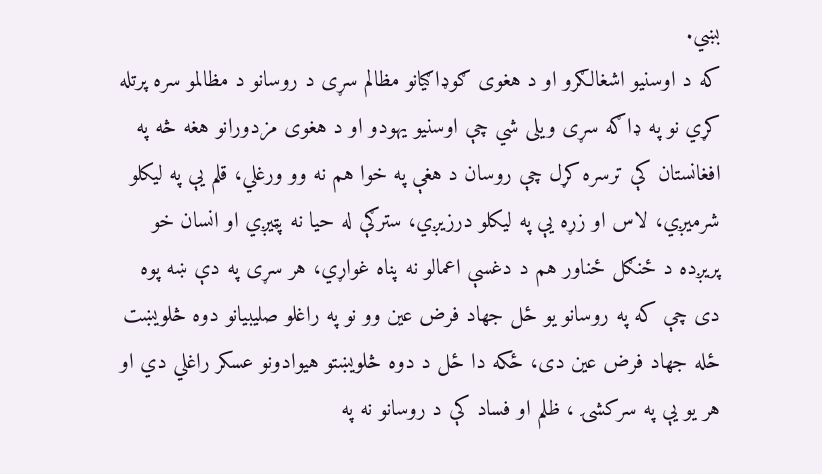بښي.
که د اوسنیو اشغالګرو او د هغوی ګوډاګیانو مظالم سړی د روسانو د مظالمو سره پرتله کړي نو په ډاګه سړی ویلی شي چې اوسنیو یهودو او د هغوی مزدورانو هغه څه په افغانستان کې ترسره کړل چې روسان د هغې په خوا هم نه وو ورغلي، قلم یې په لیکلو شرمیږي، لاس او زړه یې په لیکلو درزیږي، سترګې له حیا نه پټیږي او انسان خو پریږده د ځنګل ځناور هم د دغسې اعمالو نه پناه غواړي، هر سړی په دې ښه پوه دی چې که په روسانو یو ځل جهاد فرض عین وو نو په راغلو صلیبیانو دوه څلویښت ځله جهاد فرض عین دی، ځکه دا ځل د دوه څلویښتو هیوادونو عسکر راغلي دي او هر یو یې په سرکشۍ ، ظلم او فساد کې د روسانو نه په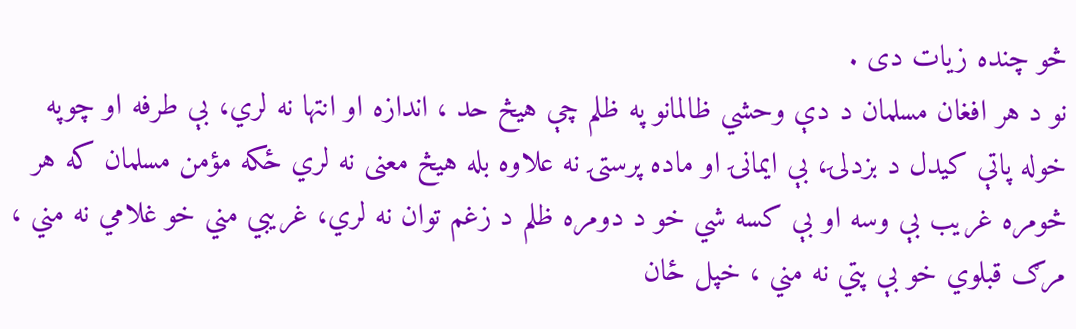څو چنده زیات دی .
نو د هر افغان مسلمان د دې وحشي ظالمانو په ظلم چې هیڅ حد ، اندازه او انتها نه لري، بې طرفه او چوپه خوله پاتې کیدل د بزدلۍ، بې ایمانۍ او ماده پرستۍ نه علاوه بله هیڅ معنی نه لري ځکه مؤمن مسلمان که هر څومره غریب بې وسه او بې کسه شي خو د دومره ظلم د زغم توان نه لري، غریبي مني خو غلامي نه مني ، مرګ قبلوي خو بې پتي نه مني ، خپل ځان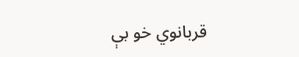قربانوي خو بې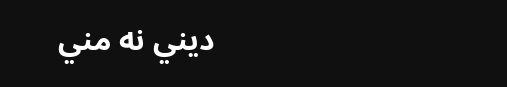دیني نه مني